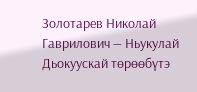Золотарев Николай Гаврилович — Ньукулай Дьокуускай төрөөбүтэ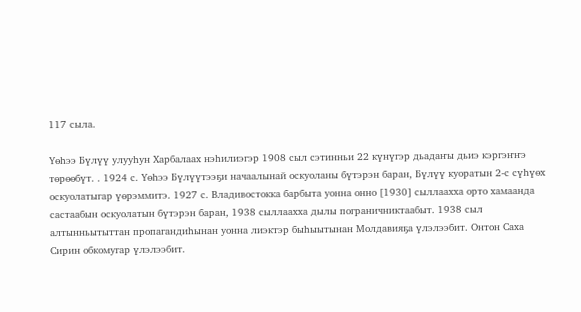117 сыла.

Үөһээ Бүлүү улууһун Харбалаах нэһилиэгэр 1908 сыл сэтинньи 22 күнүгэр дьадаҥы дьиэ кэргэҥҥэ төрөөбүт. . 1924 с. Үөһээ Бүлүүтээҕи начаалынай оскуоланы бүтэрэн баран, Бүлүү куоратын 2-с сүһүөх оскуолатыгар үөрэммитэ. 1927 с. Владивостокка барбыта уонна онно [1930] сыллаахха орто хамаанда састаабын оскуолатын бүтэрэн баран, 1938 сыллаахха дылы пограничниктаабыт. 1938 сыл алтынньытыттан пропагандиһынан уонна лиэктэр быһыытынан Молдавияҕа үлэлээбит. Онтон Саха Сирин обкомугар үлэлээбит.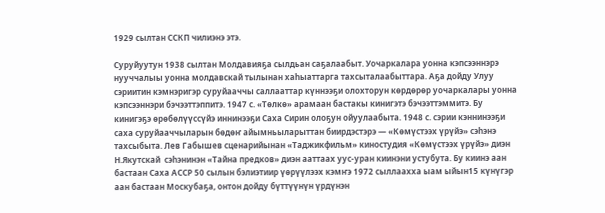1929 сылтан ССКП чилиэнэ этэ.

Суруйуутун 1938 сылтан Молдавияҕа сылдьан саҕалаабыт. Уочаркалара уонна кэпсээннэрэ нууччалыы уонна молдавскай тылынан хаһыаттарга тахсыталаабыттара. Аҕа дойду Улуу сэриитин кэмнэригэр суруйааччы саллааттар күннээҕи олохторун көрдөрөр уочаркалары уонна кэпсээннэри бэчээттэппитэ. 1947 с. «Төлкө» арамаан бастакы кинигэтэ бэчээттэммитэ. Бу кинигэҕэ өрөбөлүүссүйэ иннинээҕи Саха Сирин олоҕун ойуулаабыта. 1948 с. сэрии кэннинээҕи саха суруйааччыларын бөдөҥ айымньыларыттан биирдэстэрэ — «Көмүстээх үрүйэ» сэһэнэ тахсыбыта. Лев Габышев сценарийынан «Таджикфильм» киностудия «Көмүстээх үрүйэ» диэн Н.Якутскай  сэһэнинэн «Тайна предков» диэн ааттаах уус-уран киинэни устубута. Бу киинэ аан бастаан Саха АССР 50 сылын бэлиэтиир үөрүүлээх кэмҥэ 1972 сыллаахха ыам ыйын15 күнүгэр аан бастаан Москубаҕа, онтон дойду бүттүүнүн үрдүнэн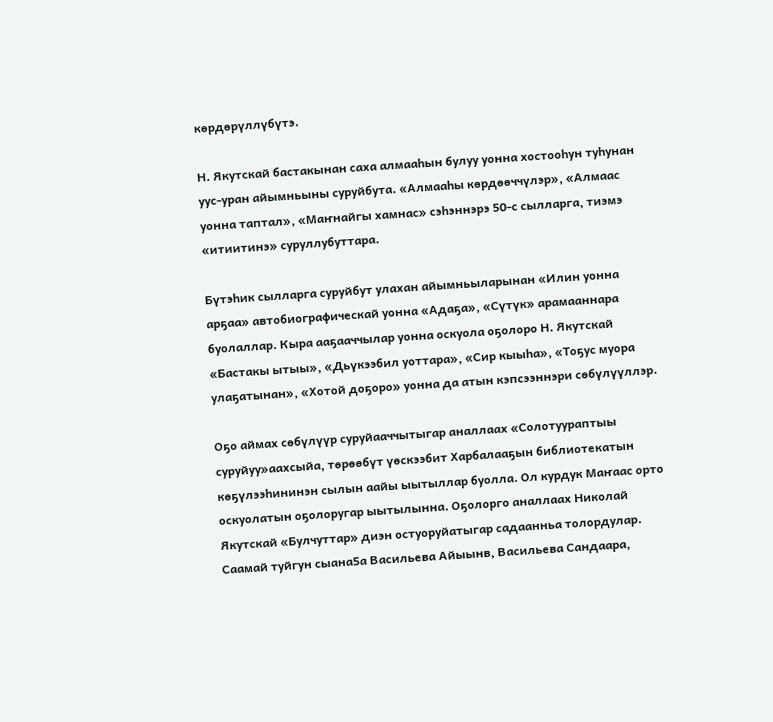көрдөрүллүбүтэ.

Н. Якутскай бастакынан саха алмааһын булуу уонна хостооһун туһунан уус-уран айымньыны суруйбута. «Алмааһы көрдөөччүлэр», «Алмаас уонна таптал», «Маҥнайгы хамнас» сэһэннэрэ 50-с сылларга, тиэмэ «итиитинэ» суруллубуттара.

Бүтэһик сылларга суруйбут улахан айымньыларынан «Илин уонна арҕаа» автобиографическай уонна «Адаҕа», «Сүтүк» арамааннара буолаллар. Кыра ааҕааччылар уонна оскуола оҕолоро Н. Якутскай «Бастакы ытыы», «Дьүкээбил уоттара», «Сир кыыһа», «Тоҕус муора улаҕатынан», «Хотой доҕоро» уонна да атын кэпсээннэри сөбүлүүллэр.

Оҕо аймах сөбүлүүр суруйааччытыгар аналлаах «Солотуураптыы суруйуу»аахсыйа, төрөөбүт үөскээбит Харбалааҕын библиотекатын көҕүлээһининэн сылын аайы ыытыллар буолла. Ол курдук Маҥаас орто оскуолатын оҕолоругар ыытылынна. Оҕолорго аналлаах Николай Якутскай «Булчуттар» диэн остуоруйатыгар садаанньа толордулар. Саамай туйгун сыана5а Васильева Айыынв, Васильева Сандаара,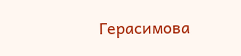Герасимова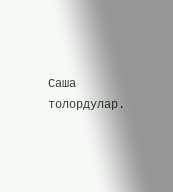Саша толордулар.